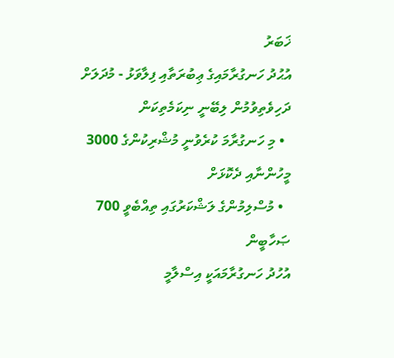ޚަބަރު
އުޙުދު ހަނގުރާމައިގެ ޢިބުރަތާއި ފިލާވަޅު - މުދަލަށް ދަހިވެތިވުމުން ލިބޭނީ ނިކަމެތިކަން
  • މި ހަނގުރާމަ ކުރެވުނީ މުޝްރިކުންގެ 3000 މީހުންނާއި ދެކޮޅަށް
  • މުސްލިމުންގެ ލަޝްކަރުގައި ތިއްބެވީ 700 ޞަހާބީން
އުހުދު ހަނގުރާމައަކީ އިސްލާމީ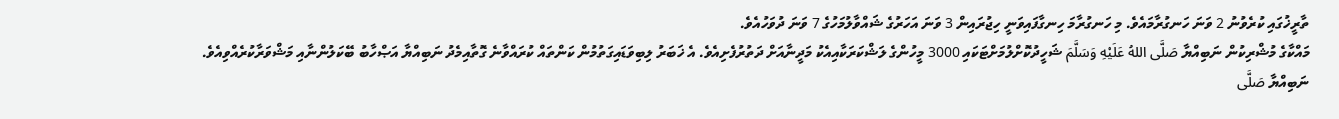ތާރީޚުގައި ކުރެވުނު 2 ވަނަ ހަނގުރާމައެވެ. މި ހަނގުރާމަ ހިނގާފައިވަނީ ހިޖުރައިން 3 ވަނަ އަހަރުގެ ޝައްވާލުމަހުގެ 7 ވަނަ ދުވަހުއެވެ.
މައްކާގެ މުޝްރިކުން ނަބިއްޔާ صَلَّى اللهُ عَلَيْهِ وَسَلَّمَ ޝަހީދުކޮށްލުމަށްޓަކައި 3000 މީހުންގެ ލަޝްކަރަކާއިއެކު މަދީނާއަށް ދަތުރުފެށިއެވެ. އެ ޚަބަރު ލިބިވަޑައިގަތުމުން ކަންތައް ކުރައްވާނެ ގޮތާއިމެދު ނަބިއްޔާ އަޞްހާބު ބޭކަލުންނާއި މަޝްވަރާކުރެއްވިއެވެ.
ނަބިއްޔާ صَلَّى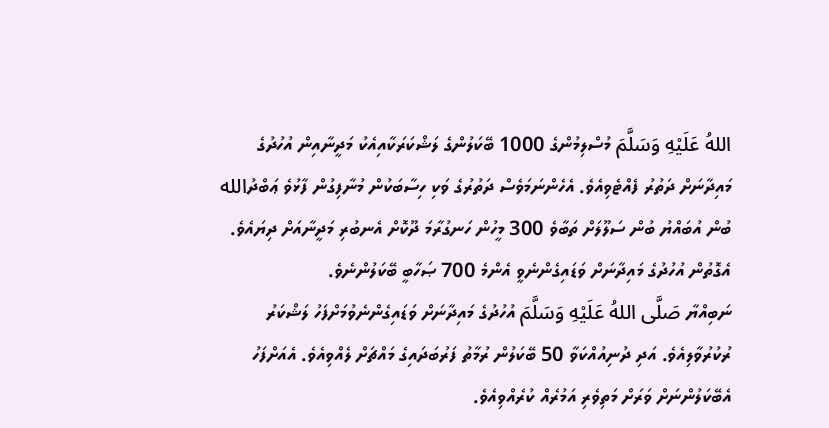اللهُ عَلَيْهِ وَسَلَّمَ މުސްލިމުންގެ 1000 ބޭކަލުންގެ ލަޝްކަރަކާއިއެކު މަދީނާއިން އުހުދުގެ މައިދާނަށް ދަތުރު ފެއްޓެވިއެވެ. އެހެންނަމަވެސް ދަތުރުގެ ވަކި ހިސާބަކުން މުނާފިގުން ފާޅުވެ ޢަބްދުالله ބުން އުބައްޔު ބުން ސަލޫލަށް ތަބާވެ 300 މީހުން ހަނގުރާމަ ދޫކޮށް އެނބުރި މަދީނާއަށް ދިޔައެވެ. އެގޮތުން އުހުދުގެ މައިދާނަށް ވަޑައިގެންނެވީ އެންމެ 700 ޞަހާބީ ބޭކަލުންނެވެ.
ނަބިއްޔާ صَلَّى اللهُ عَلَيْهِ وَسَلَّمَ އުހުދުގެ މައިދާނަށް ވަޑައިގެންނެވުމަށްފަހު ލަޝްކަރު ރުކުރުވާލިއެވެ. އަދި ދުނިއުއްކަވާ 50 ބޭކަލުން ރުމާތު ފަރުބަދައިގެ މައްޗަށް ލެއްވިއެވެ. އެއަށްފަހު އެބޭކަލުންނަށް ވަރަށް މަތިވެރި އަމުރެއް ކުރެއްވިއެވެ.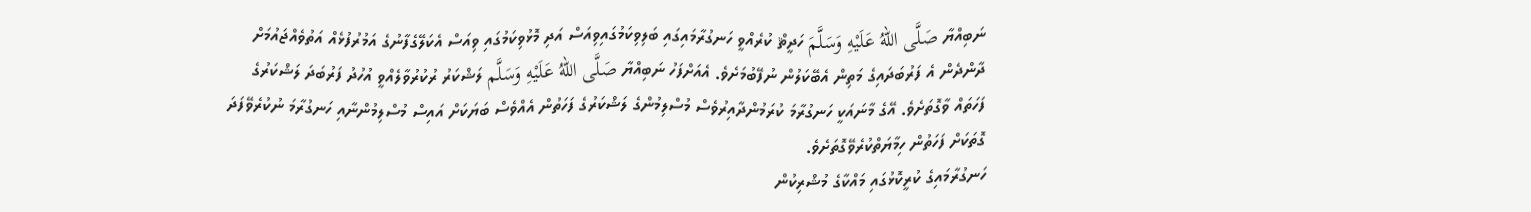ނަބިއްޔާ صَلَّى اللهُ عَلَيْهِ وَسَلَّمَ ހަދީޘް ކުރެއްވީ ހަނގުރާމައިގައި ބަލިވިކަމުގައިވިއަސް އަދި މޮޅުވިކަމުގައި ވިއަސް އެކަލޭގެފާނުގެ އަމުރުފުޅެއް އަތުވެއްޖައުމަށް ދާންދެން އެ ފަރުބަދައިގެ މަތިން އެބޭކަލުން ނުފޭބުމަށެވެ. އެއަށްފަހު ނަބިއްޔާ صَلَّى اللهُ عَلَيْهِ وَسَلَّم ލަޝްކަރު ރުކުރުވާލެއްވީ އުހުދު ފަރުބަދަ ލަޝްކަރުގެ ފަހަތައް ވާގޮތަށެވެ. އޭގެ މާނައަކީ ހަނގުރާމަ ކުރަމުންދާއިރުވެސް މުސްލިމުންގެ ލަޝްކަރުގެ ފަހަތުން އެއްވެސް ބަޔަކަށް އައިސް މުސްލިމުންނާއި ހަނގުރާމަ ނުކުރެވޭފަދަ ގޮތަކަށް ފަހަތުން ހިމާޔަތްކުރެވޭގޮތަށެވެ.
ހަނގުރާމައިގެ ކުރީކޮޅުގައި މައްކާގެ މުޝްރިކުން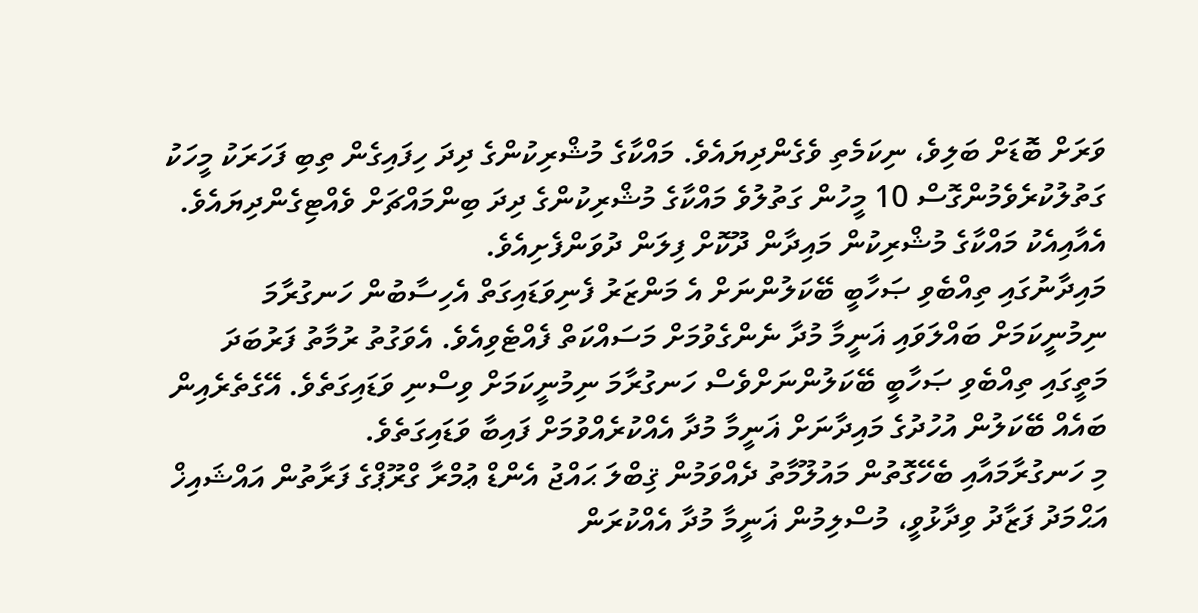ވަރަށް ބޮޑަށް ބަލިވެ، ނިކަމެތި ވެގެންދިޔައެވެ. މައްކާގެ މުޝްރިކުންގެ ދިދަ ހިފައިގެން ތިބި ފަހަރަކު މީހަކު ގަތުލުކުރެވެމުންގޮސް 10 މީހުން ގަތުލުވެ މައްކާގެ މުޝްރިކުންގެ ދިދަ ބިންމައްޗަށް ވެއްޓިގެންދިޔައެވެ. އެއާއިއެކު މައްކާގެ މުޝްރިކުން މައިދާން ދޫކޮށް ފިލަން ދުވަންފެށިއެވެ.
މައިދާނުގައި ތިއްބެވި ޞަހާބީ ބޭކަލުންނަށް އެ މަންޒަރު ފެނިވަޑައިގަތް އެހިސާބުން ހަނގުރާމަ ނިމުނީކަމަށް ބައްލަވައި ޣަނީމާ މުދާ ނެންގެވުމަށް މަސައްކަތް ފެއްޓެވިއެވެ. އެވަގުތު ރުމާތު ފަރުބަދަ މަތީގައި ތިއްބެވި ޞަހާބީ ބޭކަލުންނަށްވެސް ހަނގުރާމަ ނިމުނީކަމަށް ވިސްނި ވަޑައިގަތެވެ. އޭގެތެރެއިން ބައެއް ބޭކަލުން އުހުދުގެ މައިދާނަށް ޣަނީމާ މުދާ އެއްކުރެއްވުމަށް ފައިބާ ވަޑައިގަތެވެ.
މި ހަނގުރާމައާއި ބެހޭގޮތުން މައުލޫމާތު ދެއްވަމުން ޤިބްލަ ޙައްޖު އެންޑް ޢުމްރާ ގްރޫޕްގެ ފަރާތުން އައްޝައިޚް އަޙްމަދު ފަޒާދު ވިދާޅުވީ، މުސްލިމުން ޣަނީމާ މުދާ އެއްކުރަން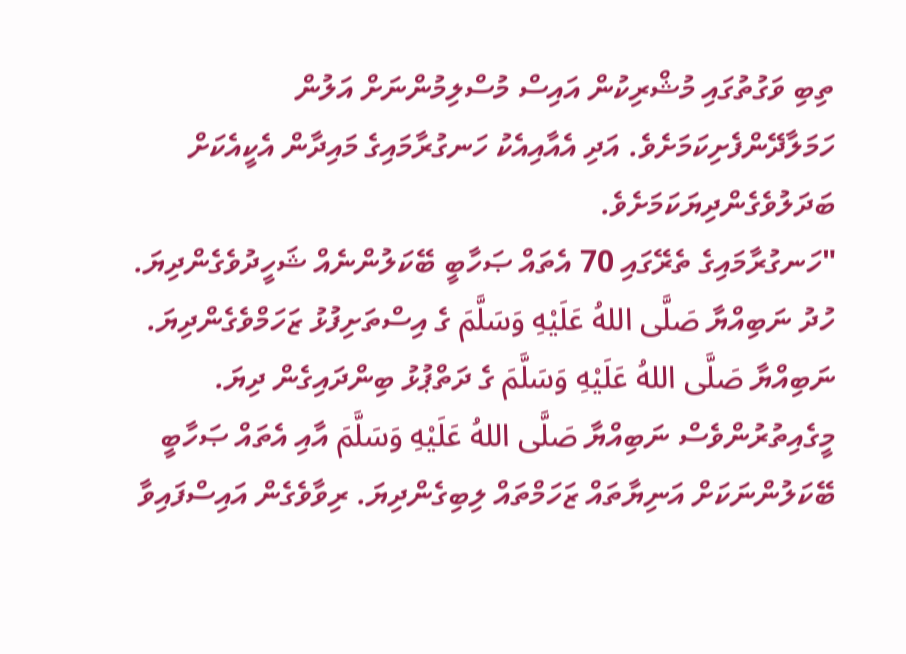ތިބި ވަގުތުގައި މުޝްރިކުން އައިސް މުސްލިމުންނަށް އަލުން ހަމަލާދޭންފެށިކަމަށެވެ. އަދި އެއާއިއެކު ހަނގުރާމައިގެ މައިދާން އެކީއެކަށް ބަދަލުވެގެންދިޔަކަމަށެވެ.
"ހަނގުރާމައިގެ ތެރޭގައި 70 އެތައް ޞަހާބީ ބޭކަލުންނެއް ޝަހީދުވެގެންދިޔަ. ހުދު ނަބިއްޔާ صَلَّى اللهُ عَلَيْهِ وَسَلَّمَ ގެ އިސްތަށިފުޅު ޒަހަމްވެގެންދިޔަ. ނަބިއްޔާ صَلَّى اللهُ عَلَيْهِ وَسَلَّمَ ގެ ދަތްޕުޅު ބިންދައިގެން ދިޔަ. މީގެއިތުރުންވެސް ނަބިއްޔާ صَلَّى اللهُ عَلَيْهِ وَسَلَّمَ އާއި އެތައް ޞަހާބީ ބޭކަލުންނަކަށް އަނިޔާތައް ޒަހަމްތައް ލިބިގެންދިޔަ. ރިވާވެގެން އައިސްފައިވާ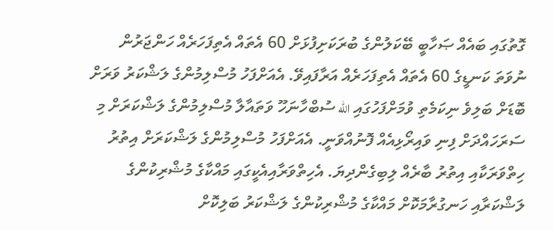ގޮތުގައި ބައެއް ޞަހާބީ ބޭކަލުންގެ ބުރަކަށިފުޅަށް 60 އެތައް އެތިފަހަރެއް ހަންޖަރުން ނުވަތަ ކަނޑީގެ 60 އެތައް އެތިފަހަރެއް އަރާފައިވޭ. އެއަށްފަހު މުސްލިމުންގެ ލަޝްކަރު ވަރަށް ބޮޑަށް ބަލިވެ ނިކަމެތި ވުމަށްފަހުގައި الله ސުބްހާނަހޫ ވަތައާލާ މުސްލިމުންގެ ލަޝްކަރަށް މި ސަރަހައްދަށް ފިނި ވައިރޯޅިއެއް ފޮނުއްވަނީ. އެއަށްފަހު މުސްލިމުންގެ ލަޝްކަރަށް އިތުރު ހިތްވަރަކާއި އިތުރު ބާރެއް ލިބިގެންދިޔަ. އެހިތްވަރާއިއެކީގައި މައްކާގެ މުޝްރިކުންގެ ލަޝްކަރާއި ހަނގުރާމަކޮށް މައްކާގެ މުޝްރިކުންގެ ލަޝްކަރު ބަލިކޮށް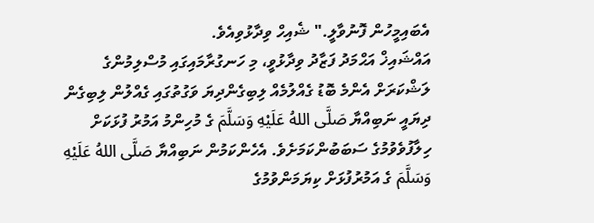އެބައިމީހުން ފޮނުވާލީ." ޝެއިހް ވިދާޅުވިއެވެ.
އައްޝައިޚް އަޙްމަދު ފަޒާދު ވިދާޅުވީ، މި ހަނގުރާމައިގައި މުސްލިމުންގެ ލަޝްކަރަށް އެންމެ ބޮޑު ގެއްލުމެއް ލިބިގެންދިޔަ ވަގުތުގައި ގެއްލުން ލިބިގެން ދިޔައީ ނަބިއްޔާ صَلَّى اللهُ عَلَيْهِ وَسَلَّمَ ގެ މުހިންމު އަމުރު ފުޅަކަށް ހިލާފުވެވުމުގެ ސަބަބުންކަމަށެވެ. އެހެންކަމުން ނަބިއްޔާ صَلَّى اللهُ عَلَيْهِ وَسَلَّمَ ގެ އަމުރުފުޅަށް ކިޔަމަންވުމުގެ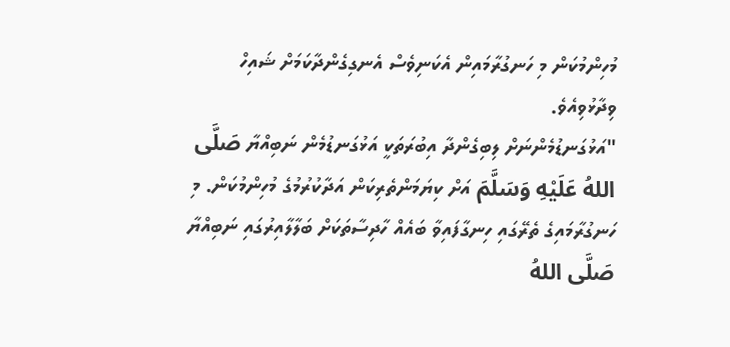މުހިންމުކަން މި ހަނގުރާމައިން އެކަނިވެސް އެނގިގެންދާކަމަށް ޝައިހް ވިދާޅުވިއެވެ.
"އަޅުގަނޑުމެންނަށް ލިބިގެންދާ އިބުރަތަކީ އަޅުގަނޑުމެން ނަބިއްޔާ صَلَّى اللهُ عَلَيْهِ وَسَلَّمَ އަށް ކިޔަމަންތެރިކަން އަދާކުރުމުގެ މުހިންމުކަން. މި ހަނގުރާމައިގެ ތެރޭގައި ހިނގާފައިވާ ބައެއް ހާދިސާތަކަށް ބަލާލާއިރުގައި ނަބިއްޔާ صَلَّى اللهُ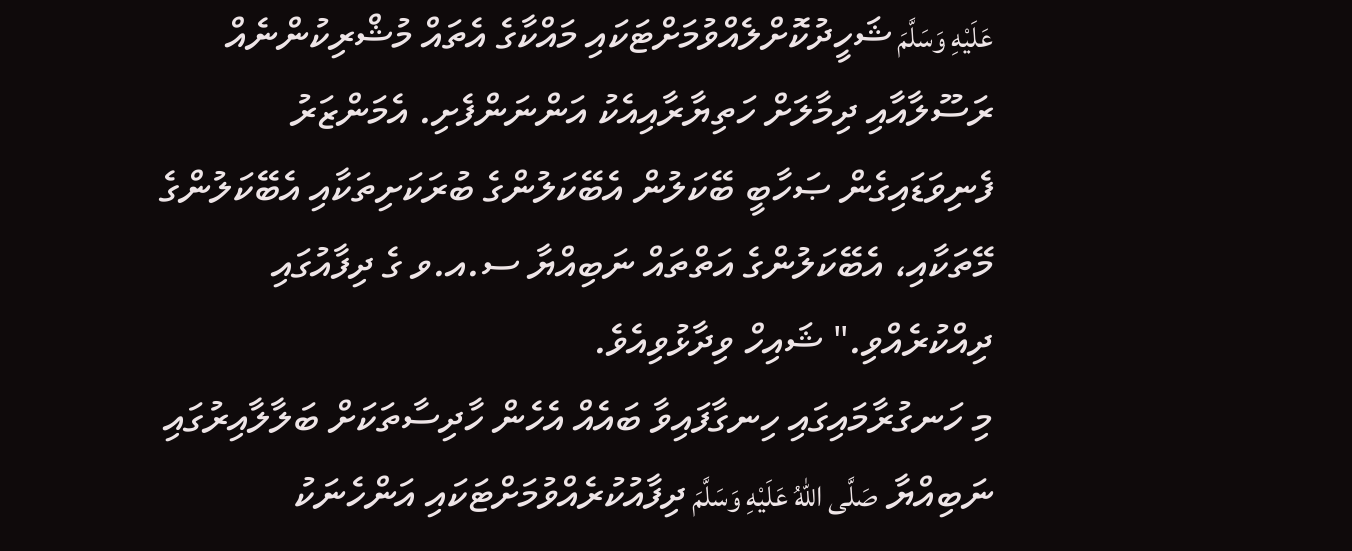عَلَيْهِ وَسَلَّمَ ޝަހީދުކޮށްލެއްވުމަށްޓަކައި މައްކާގެ އެތައް މުޝްރިކުންނެއް ރަސޫލާއާއި ދިމާލަށް ހަތިޔާރާއިއެކު އަންނަންފެށި. އެމަންޒަރު ފެނިވަޑައިގެން ޞަހާބީ ބޭކަލުން އެބޭކަލުންގެ ބުރަކަށިތަކާއި އެބޭކަލުންގެ މޭތަކާއި، އެބޭކަލުންގެ އަތްތައް ނަބިއްޔާ ސ.އ.ވ ގެ ދިފާއުގައި ދިއްކުރެއްވި." ޝައިހް ވިދާޅުވިއެވެ.
މި ހަނގުރާމައިގައި ހިނގާފައިވާ ބައެއް އެހެން ހާދިސާތަކަށް ބަލާލާއިރުގައި ނަބިއްޔާ صَلَّى اللهُ عَلَيْهِ وَسَلَّمَ ދިފާއުކުރެއްވުމަށްޓަކައި އަންހެނަކު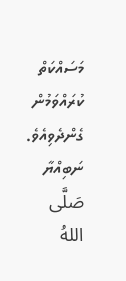މަސައްކަތް ކުރައްވަމުން ގެންދެވިއެވެ. ނަބިއްޔާ صَلَّى اللهُ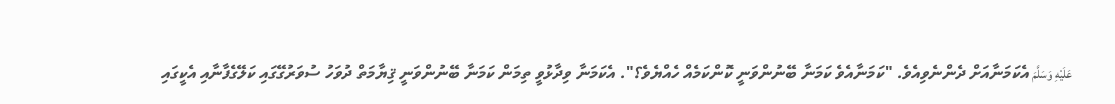عَلَيْهِ وَسَلَّمَ އެކަމަނާއަށް ދެންނެވިއެވެ. "ކަމަނާއެވެ ކަމަނާ ބޭނުންވަނީ ކޮންކަމެއް ހެއްޔެވެ؟". އެކަމަނާ ވިދާޅުވީ ތިމަން ކަމަނާ ބޭނުންވަނީ ޤިޔާމަތް ދުވަހު ސުވަރުގޭގައި ކަލޭގެފާނާއި އެކީގައި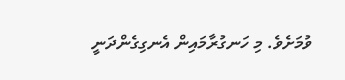ވުމަށެވެ. މި ހަނގުރާމައިން އެނގިގެންދަނީ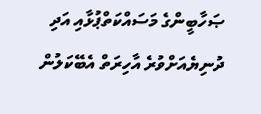ޞަހާބީންގެ މަސައްކަތްޕުޅާއި އަދި ދުނިޔެއަށްވުރެ އާހިރަތް އެބޭކަލުން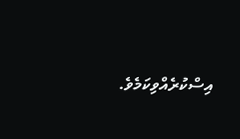އިސްކުރެއްވިކަމެވެ.